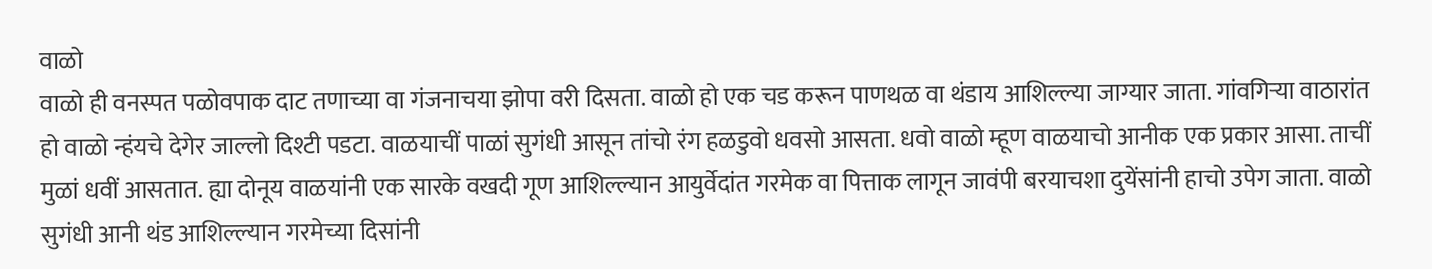वाळो
वाळो ही वनस्पत पळोवपाक दाट तणाच्या वा गंजनाचया झोपा वरी दिसता. वाळो हो एक चड करून पाणथळ वा थंडाय आशिल्ल्या जाग्यार जाता. गांवगिऱ्या वाठारांत हो वाळो न्हंयचे देगेर जाल्लो दिश्टी पडटा. वाळयाचीं पाळां सुगंधी आसून तांचो रंग हळडुवो धवसो आसता. धवो वाळो म्हूण वाळयाचो आनीक एक प्रकार आसा. ताचीं मुळां धवीं आसतात. ह्या दोनूय वाळयांनी एक सारके वखदी गूण आशिल्ल्यान आयुर्वेदांत गरमेक वा पित्ताक लागून जावंपी बरयाचशा दुयेंसांनी हाचो उपेग जाता. वाळो सुगंधी आनी थंड आशिल्ल्यान गरमेच्या दिसांनी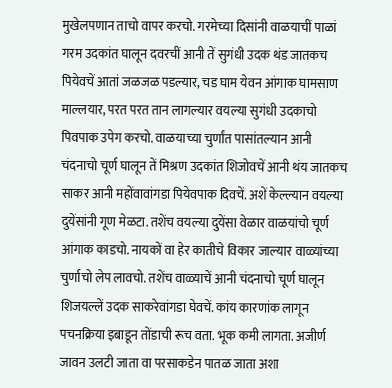मुखेलपणान ताचो वापर करचो. गरमेच्या दिसांनी वाळयाचीं पाळां गरम उदकांत घालून दवरचीं आनी तें सुगंधी उदक थंड जातकच पियेवचें आतां जळजळ पडल्यार, चड घाम येवन आंगाक घामसाण माल्लयार, परत परत तान लागल्यार वयल्या सुगंधी उदकाचो पिवपाक उपेग करचो. वाळयाच्या चुर्णांत पासांतल्यान आनी चंदनाचो चूर्ण घालून तें मिश्रण उदकांत शिजोवचें आनी थंय जातकच साकर आनी महोंवावांगडा पियेवपाक दिवचें. अशें केल्ल्यान वयल्या दुयेंसांनी गूण मेळटा. तशेंच वयल्या दुयेंसा वेळार वाळयांचो चूर्ण आंगाक काडचो. नायकों वा हेर कातीचे विकार जाल्यार वाळ्यांच्या चुर्णाचो लेप लावचो. तशेंच वाळ्याचें आनी चंदनाचो चूर्ण घालून शिजयल्लें उदक साकरेवांगडा घेवचें. कांय कारणांक लागून पचनक्रिया इबाडून तोंडाची रूच वता. भूक कमी लागता. अजीर्ण जावन उलटी जाता वा परसाकडेन पातळ जाता अशा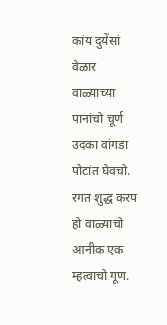कांय दुयेंसां वेळार वाळ्याच्या पानांचो चूर्ण उदका वांगडा पोटांत घेवचो. रगत शुद्ध करप हो वाळ्याचो आनीक एक म्हत्वाचो गूण.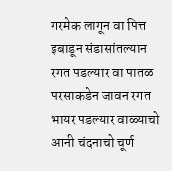गरमेक लागून वा पित्त इबाडून संडासांतल्यान रगत पडल्यार वा पातळ परसाकडेन जावन रगत भायर पडल्यार वाळ्याचो आनी चंदनाचो चूर्ण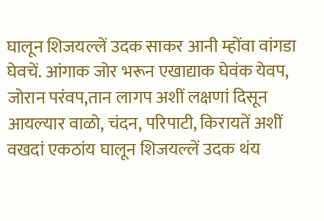घालून शिजयल्लें उदक साकर आनी म्होंवा वांगडा घेवचें. आंगाक जोर भरून एखाद्याक घेवंक येवप, जोरान परंवप,तान लागप अशीं लक्षणां दिसून आयल्यार वाळो, चंदन, परिपाटी, किरायतें अशीं वखदां एकठांय घालून शिजयल्लें उदक थंय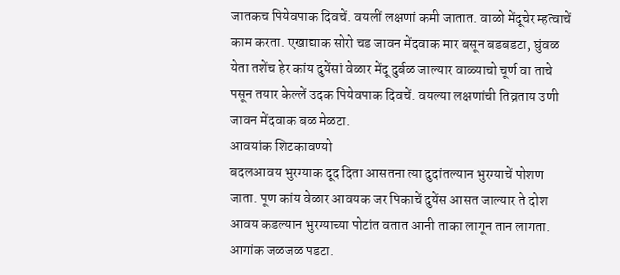जातकच पियेवपाक दिवचें. वयलीं लक्षणां कमी जातात. वाळो मेंदूचेर म्हत्वाचें काम करता. एखाद्याक सोरो चड जावन मेंदवाक मार बसून बडबडटा, घुंवळ येता तशेंच हेर कांय दुयेंसां वेळार मेंदू दुर्बळ जाल्यार वाळ्याचो चूर्ण वा ताचे पसून तयार केल्लें उदक पियेवपाक दिवचें. वयल्या लक्षणांची तिव्रताय उणी जावन मेंदवाक बळ मेळटा.
आवयांक शिटकावण्यो
बदलआवय भुरग्याक दूद दिता आसतना त्या दुदांतल्यान भुरग्याचें पोशण जाता. पूण कांय वेळार आवयक जर पिकाचें दुयेंस आसत जाल्यार ते दोश आवय कडल्यान भुरग्याच्या पोटांत वतात आनी ताका लागून तान लागता. आगांक जळजळ पडटा.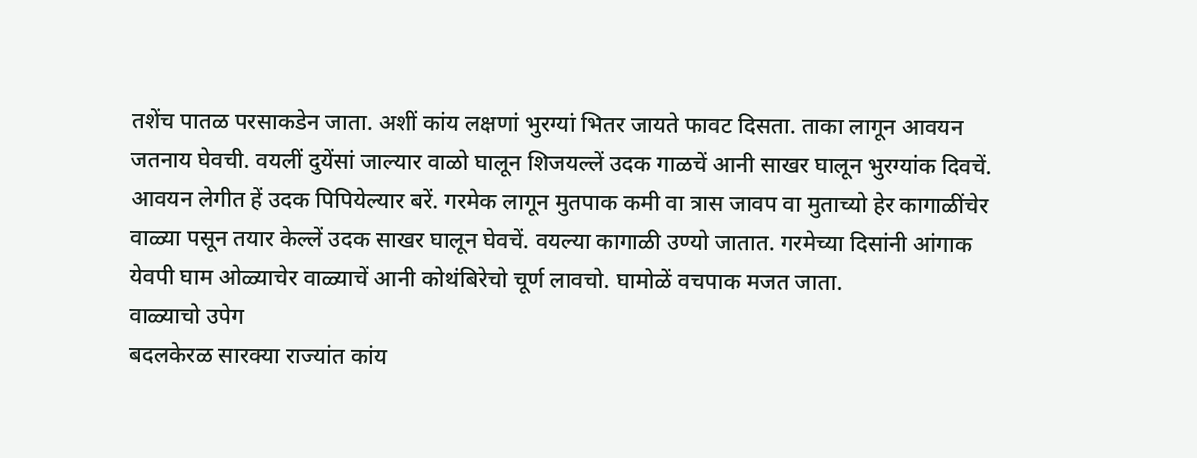तशेंच पातळ परसाकडेन जाता. अशीं कांय लक्षणां भुरग्यां भितर जायते फावट दिसता. ताका लागून आवयन जतनाय घेवची. वयलीं दुयेंसां जाल्यार वाळो घालून शिजयल्लें उदक गाळचें आनी साखर घालून भुरग्यांक दिवचें. आवयन लेगीत हें उदक पिपियेल्यार बरें. गरमेक लागून मुतपाक कमी वा त्रास जावप वा मुताच्यो हेर कागाळींचेर वाळ्या पसून तयार केल्लें उदक साखर घालून घेवचें. वयल्या कागाळी उण्यो जातात. गरमेच्या दिसांनी आंगाक येवपी घाम ओळ्याचेर वाळ्याचें आनी कोथंबिरेचो चूर्ण लावचो. घामोळें वचपाक मजत जाता.
वाळ्याचो उपेग
बदलकेरळ सारक्या राज्यांत कांय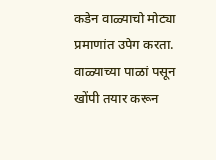कडेन वाळ्याचो मोट्या प्रमाणांत उपेग करता. वाळ्याच्या पाळां पसून खोंपी तयार करून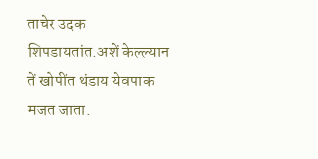ताचेर उदक शिपडायतांत.अशें केल्ल्यान तें खोपींत थंडाय येवपाक मजत जाता.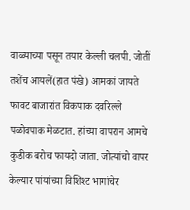वाळ्याच्या पसून तयार केल्ली चलपी. जोतीं तशेंच आयलें(हात पंखे) आमकां जायते फावट बाजारांत विकपाक दवरिल्ले पळोवपाक मेळटात. हांच्या वापरान आमचे कुडीक बरोच फायदो जाता. जोत्यांचो वापर केल्यार पांयांच्या विशिश्ट भागांचेर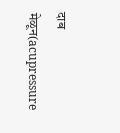दाब मेळून(acupressure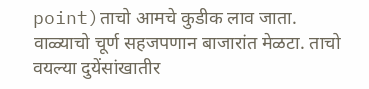point)ताचो आमचे कुडीक लाव जाता. वाळ्याचो चूर्ण सहजपणान बाजारांत मेळटा. ताचो वयल्या दुयेंसांखातीर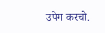उपेग करचो.